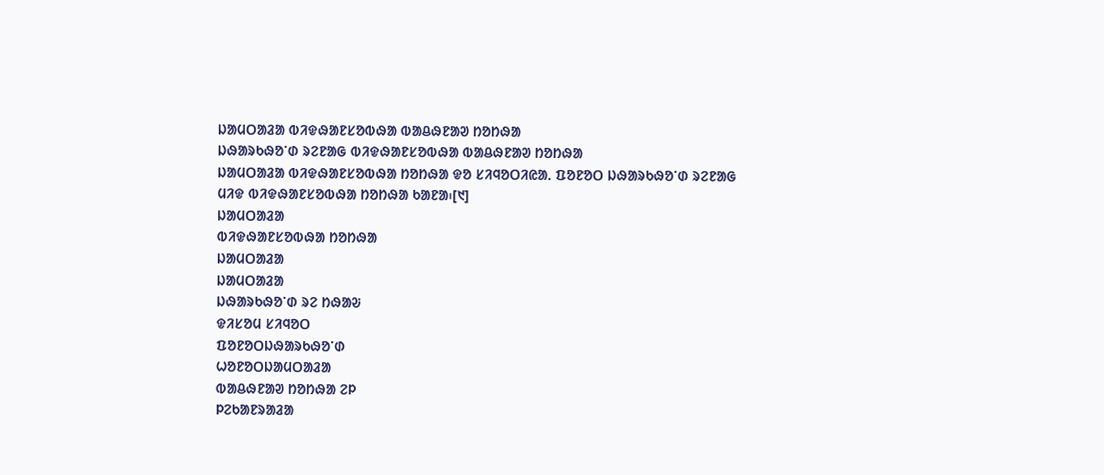ᱡᱟᱢᱛᱟᱲᱟ ᱵᱤᱫᱷᱟᱱᱥᱚᱵᱷᱟ ᱵᱟᱪᱷᱱᱟᱣ ᱴᱚᱴᱷᱟ
ᱡᱷᱟᱨᱠᱷᱚᱸᱰ ᱨᱮᱱᱟᱜ ᱵᱤᱫᱷᱟᱱᱥᱚᱵᱷᱟ ᱵᱟᱪᱷᱱᱟᱣ ᱴᱚᱴᱷᱟ
ᱡᱟᱢᱛᱟᱲᱟ ᱵᱤᱫᱷᱟᱱᱥᱚᱵᱷᱟ ᱴᱚᱴᱷᱟ ᱫᱚ ᱥᱤᱧᱚᱛᱤᱭᱟᱹ ᱯᱚᱱᱚᱛ ᱡᱷᱟᱨᱠᱷᱚᱸᱰ ᱨᱮᱱᱟᱜ ᱢᱤᱫ ᱵᱤᱫᱷᱟᱱᱥᱚᱵᱷᱟ ᱴᱚᱴᱷᱟ ᱠᱟᱱᱟ᱾[᱑]
ᱡᱟᱢᱛᱟᱲᱟ
ᱵᱤᱫᱷᱟᱱᱥᱚᱵᱷᱟ ᱴᱚᱴᱷᱟ
ᱡᱟᱢᱛᱟᱲᱟ
ᱡᱟᱢᱛᱟᱲᱟ
ᱡᱷᱟᱨᱠᱷᱚᱸᱰ ᱨᱮ ᱴᱷᱟᱶ
ᱫᱤᱥᱚᱢ ᱥᱤᱧᱚᱛ
ᱯᱚᱱᱚᱛᱡᱷᱟᱨᱠᱷᱚᱸᱰ
ᱦᱚᱱᱚᱛᱡᱟᱢᱛᱟᱲᱟ
ᱵᱟᱪᱷᱱᱟᱣ ᱴᱚᱴᱷᱟ ᱮᱞ
ᱞᱮᱠᱟᱱᱨᱟᱲᱟ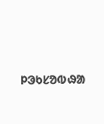ᱞᱳᱠᱥᱚᱵᱷᱟ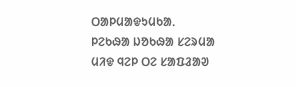ᱛᱟᱞᱢᱟᱫᱩᱢᱠᱟᱹ
ᱞᱮᱠᱷᱟ ᱡᱚᱠᱷᱟ ᱥᱮᱨᱢᱟ
ᱢᱤᱫ ᱧᱮᱞ ᱛᱮ ᱥᱟᱯᱲᱟᱣ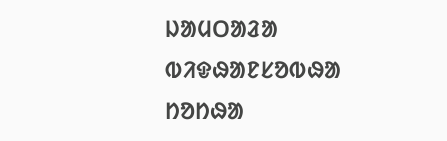ᱡᱟᱢᱛᱟᱲᱟ ᱵᱤᱫᱷᱟᱱᱥᱚᱵᱷᱟ ᱴᱚᱴᱷᱟ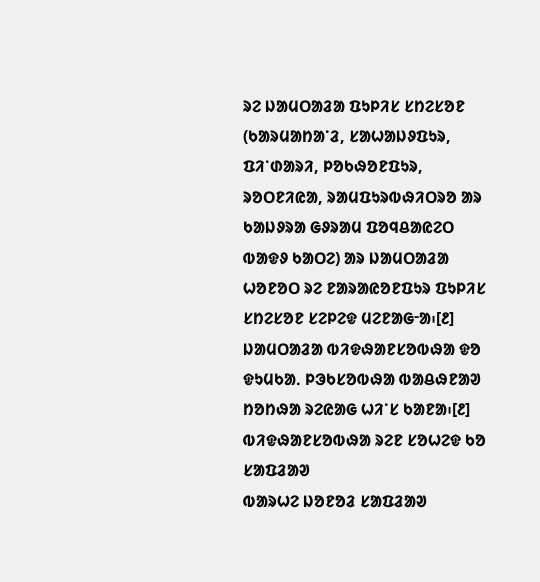ᱨᱮ ᱡᱟᱢᱛᱟᱲᱟ ᱯᱩᱞᱤᱥ ᱥᱴᱮᱥᱚᱱ (ᱠᱟᱨᱢᱟᱴᱟᱸᱲ, ᱥᱟᱦᱟᱡᱽᱯᱩᱨ, ᱯᱤᱸᱰᱟᱨᱤ, ᱞᱚᱠᱷᱚᱱᱯᱩᱨ, ᱨᱚᱛᱱᱤᱭᱟ, ᱨᱟᱢᱯᱩᱨᱵᱷᱤᱛᱨᱚ ᱟᱨ ᱠᱟᱡᱽᱨᱟ ᱜᱽᱨᱟᱢ ᱯᱚᱧᱪᱟᱭᱮᱛ ᱵᱟᱫᱽ ᱠᱟᱛᱮ) ᱟᱨ ᱡᱟᱢᱛᱟᱲᱟ ᱦᱚᱱᱚᱛ ᱨᱮ ᱱᱟᱨᱟᱭᱚᱱᱯᱩᱨ ᱯᱩᱞᱤᱥ ᱥᱴᱮᱥᱚᱱ ᱥᱮᱞᱮᱫ ᱢᱮᱱᱟᱜᱼᱟ᱾[᱒]
ᱡᱟᱢᱛᱟᱲᱟ ᱵᱤᱫᱷᱟᱱᱥᱚᱵᱷᱟ ᱫᱚ ᱫᱩᱢᱠᱟᱹ ᱞᱳᱠᱥᱚᱵᱷᱟ ᱵᱟᱪᱷᱱᱟᱣ ᱴᱚᱴᱷᱟ ᱨᱮᱭᱟᱜ ᱦᱤᱸᱥ ᱠᱟᱱᱟ᱾[᱒]
ᱵᱤᱫᱷᱟᱱᱥᱚᱵᱷᱟ ᱨᱮᱱ ᱥᱚᱦᱮᱫ ᱠᱚ ᱥᱟᱯᱲᱟᱣ
ᱵᱟᱨᱦᱮ ᱡᱚᱱᱚᱲ ᱥᱟᱯᱲᱟᱣ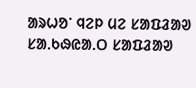ᱟᱨᱦᱚᱸ ᱧᱮᱞ ᱢᱮ ᱥᱟᱯᱲᱟᱣ
ᱥᱟᱹᱠᱷᱭᱟᱹᱛ ᱥᱟᱯᱲᱟᱣ